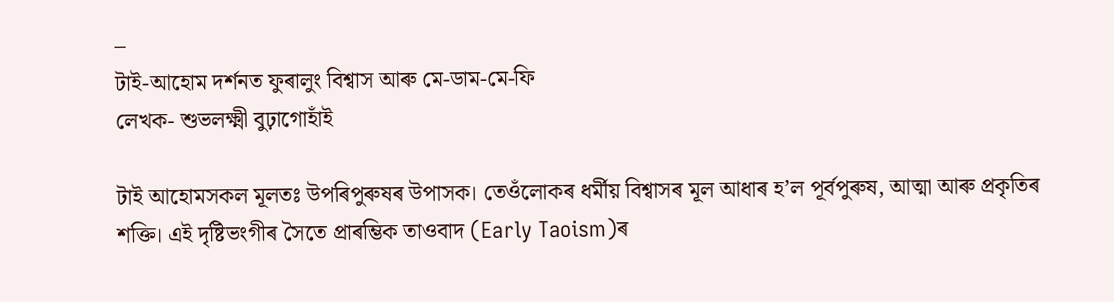–
টাই-আহোম দৰ্শনত ফুৰালুং বিশ্বাস আৰু মে-ডাম-মে-ফি
লেখক- শুভলক্ষ্মী বুঢ়াগোহাঁই

টাই আহোমসকল মূলতঃ উপৰিপুৰুষৰ উপাসক। তেওঁলোকৰ ধৰ্মীয় বিশ্বাসৰ মূল আধাৰ হ’ল পূৰ্বপুৰুষ, আত্মা আৰু প্ৰকৃতিৰ শক্তি। এই দৃষ্টিভংগীৰ সৈতে প্ৰাৰম্ভিক তাওবাদ (Early Taoism)ৰ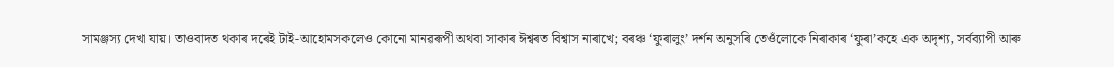সামঞ্জস্য দেখা যায়। তাওবাদত থকাৰ দৰেই টাই-আহোমসকলেও কোনো মানৱৰূপী অথবা সাকাৰ ঈশ্বৰত বিশ্বাস নাৰাখে; বৰঞ্চ ‘ফুৰালুং’ দৰ্শন অনুসৰি তেওঁলোকে নিৰাকাৰ ‘ফুৰা’কহে এক অদৃশ্য, সৰ্বব্যাপী আৰু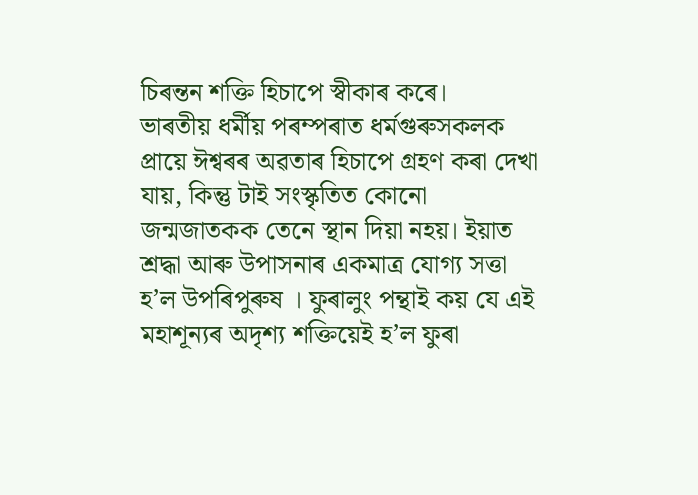চিৰন্তন শক্তি হিচাপে স্বীকাৰ কৰে।
ভাৰতীয় ধৰ্মীয় পৰম্পৰাত ধৰ্মগুৰুসকলক প্ৰায়ে ঈশ্বৰৰ অৱতাৰ হিচাপে গ্ৰহণ কৰা দেখা যায়, কিন্তু টাই সংস্কৃতিত কোনো জন্মজাতকক তেনে স্থান দিয়া নহয়। ইয়াত শ্ৰদ্ধা আৰু উপাসনাৰ একমাত্ৰ যোগ্য সত্তা হ’ল উপৰিপুৰুষ । ফুৰালুং পন্থাই কয় যে এই মহাশূন্যৰ অদৃশ্য শক্তিয়েই হ’ল ফুৰা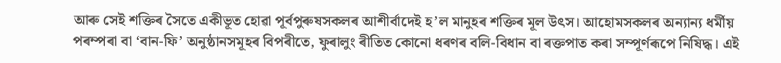আৰু সেই শক্তিৰ সৈতে একীভূত হোৱা পূৰ্বপুৰুষসকলৰ আশীৰ্বাদেই হ’ল মানুহৰ শক্তিৰ মূল উৎস। আহোমসকলৰ অন্যান্য ধৰ্মীয় পৰম্পৰা বা ‘বান-ফি’ অনুষ্ঠানসমূহৰ বিপৰীতে, ফুৰালুং ৰীতিত কোনো ধৰণৰ বলি-বিধান বা ৰক্তপাত কৰা সম্পূৰ্ণৰূপে নিষিদ্ধ। এই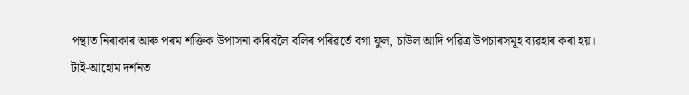পন্থাত নিৰাকাৰ আৰু পৰম শক্তিক উপাসনা কৰিবলৈ বলিৰ পৰিৱৰ্তে বগা ফুল, চাউল আদি পৱিত্ৰ উপচাৰসমূহ ব্যৱহাৰ কৰা হয়।
টাই-আহোম দৰ্শনত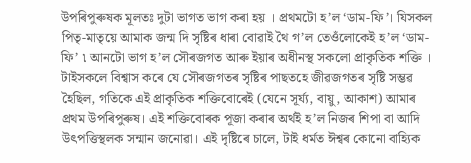উপৰিপুৰুষক মূলতঃ দুটা ভাগত ভাগ কৰা হয় । প্ৰথমটো হ’ল ‘ডাম-ফি’। যিসকল পিতৃ-মাতৃয়ে আমাক জন্ম দি সৃষ্টিৰ ধাৰা বোৱাই থৈ গ’ল তেওঁলোকেই হ’ল ‘ডাম-ফি’ ৷ আনটো ভাগ হ’ল সৌৰজগত আৰু ইয়াৰ অধীনস্থ সকলো প্ৰাকৃতিক শক্তি । টাইসকলে বিশ্বাস কৰে যে সৌৰজগতৰ সৃষ্টিৰ পাছতহে জীৱজগতৰ সৃষ্টি সম্ভৱ হৈছিল, গতিকে এই প্ৰাকৃতিক শক্তিবোৰেই (যেনে সূৰ্য্য, বায়ু, আকাশ) আমাৰ প্ৰথম উপৰিপুৰুষ। এই শক্তিবোৰক পূজা কৰাৰ অৰ্থই হ’ল নিজৰ শিপা বা আদি উৎপত্তিস্থলক সন্মান জনোৱা। এই দৃষ্টিৰে চালে, টাই ধৰ্মত ঈশ্বৰ কোনো বাহ্যিক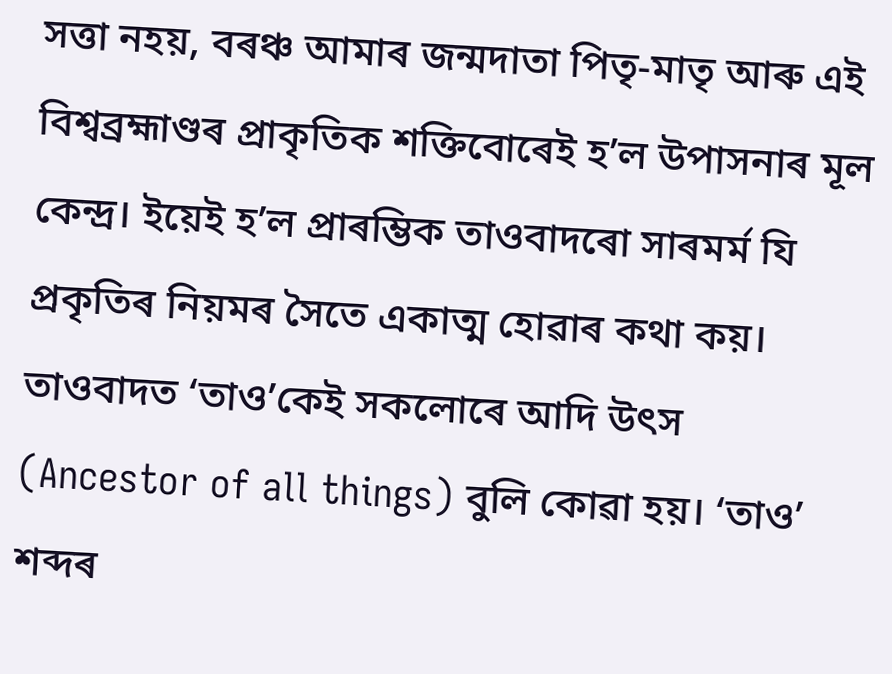সত্তা নহয়, বৰঞ্চ আমাৰ জন্মদাতা পিতৃ-মাতৃ আৰু এই বিশ্বব্ৰহ্মাণ্ডৰ প্ৰাকৃতিক শক্তিবোৰেই হ’ল উপাসনাৰ মূল কেন্দ্ৰ। ইয়েই হ’ল প্ৰাৰম্ভিক তাওবাদৰো সাৰমৰ্ম যি প্ৰকৃতিৰ নিয়মৰ সৈতে একাত্ম হোৱাৰ কথা কয়। তাওবাদত ‘তাও’কেই সকলোৰে আদি উৎস (Ancestor of all things) বুলি কোৱা হয়। ‘তাও’ শব্দৰ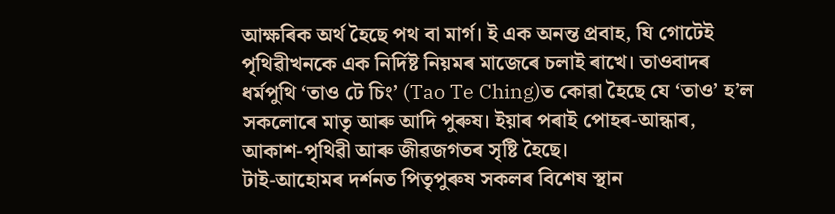আক্ষৰিক অৰ্থ হৈছে পথ বা মাৰ্গ। ই এক অনন্ত প্ৰবাহ, যি গোটেই পৃথিৱীখনকে এক নিৰ্দিষ্ট নিয়মৰ মাজেৰে চলাই ৰাখে। তাওবাদৰ ধৰ্মপুথি ‘তাও টে চিং’ (Tao Te Ching)ত কোৱা হৈছে যে ‘তাও’ হ’ল সকলোৰে মাতৃ আৰু আদি পুৰুষ। ইয়াৰ পৰাই পোহৰ-আন্ধাৰ, আকাশ-পৃথিৱী আৰু জীৱজগতৰ সৃষ্টি হৈছে।
টাই-আহোমৰ দৰ্শনত পিতৃপুৰুষ সকলৰ বিশেষ স্থান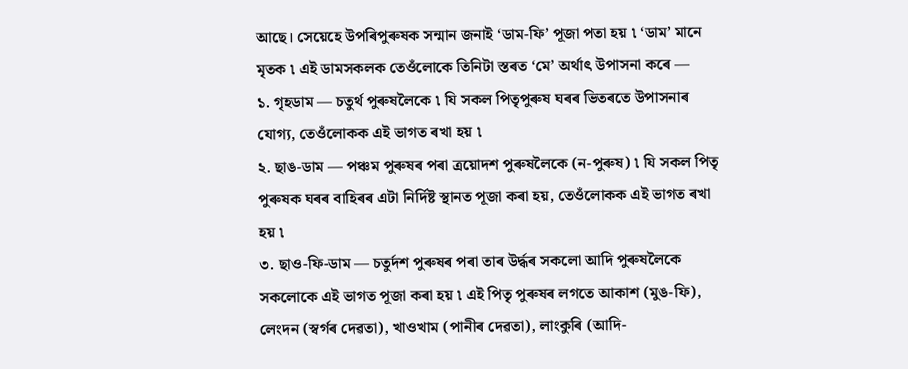আছে। সেয়েহে উপৰিপুৰুষক সন্মান জনাই ‘ডাম-ফি’ পূজা পতা হয় ৷ ‘ডাম’ মানে মৃতক ৷ এই ডামসকলক তেওঁলোকে তিনিটা স্তৰত ‘মে’ অৰ্থাৎ উপাসনা কৰে —
১. গৃহডাম — চতুৰ্থ পুৰুষলৈকে ৷ যি সকল পিতৃপুৰুষ ঘৰৰ ভিতৰতে উপাসনাৰ যোগ্য, তেওঁলোকক এই ভাগত ৰখা হয় ৷
২. ছাঙ-ডাম — পঞ্চম পুৰুষৰ পৰা ত্ৰয়োদশ পুৰুষলৈকে (ন-পুৰুষ) ৷ যি সকল পিতৃ পুৰুষক ঘৰৰ বাহিৰৰ এটা নিৰ্দিষ্ট স্থানত পূজা কৰা হয়, তেওঁলোকক এই ভাগত ৰখা হয় ৷
৩. ছাও-ফি-ডাম — চতুৰ্দশ পুৰুষৰ পৰা তাৰ উৰ্দ্ধৰ সকলো আদি পুৰুষলৈকে সকলোকে এই ভাগত পূজা কৰা হয় ৷ এই পিতৃ পুৰুষৰ লগতে আকাশ (মুঙ-ফি), লেংদন (স্বৰ্গৰ দেৱতা), খাওখাম (পানীৰ দেৱতা), লাংকুৰি (আদি-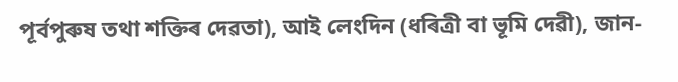পূৰ্বপুৰুষ তথা শক্তিৰ দেৱতা), আই লেংদিন (ধৰিত্ৰী বা ভূমি দেৱী), জান-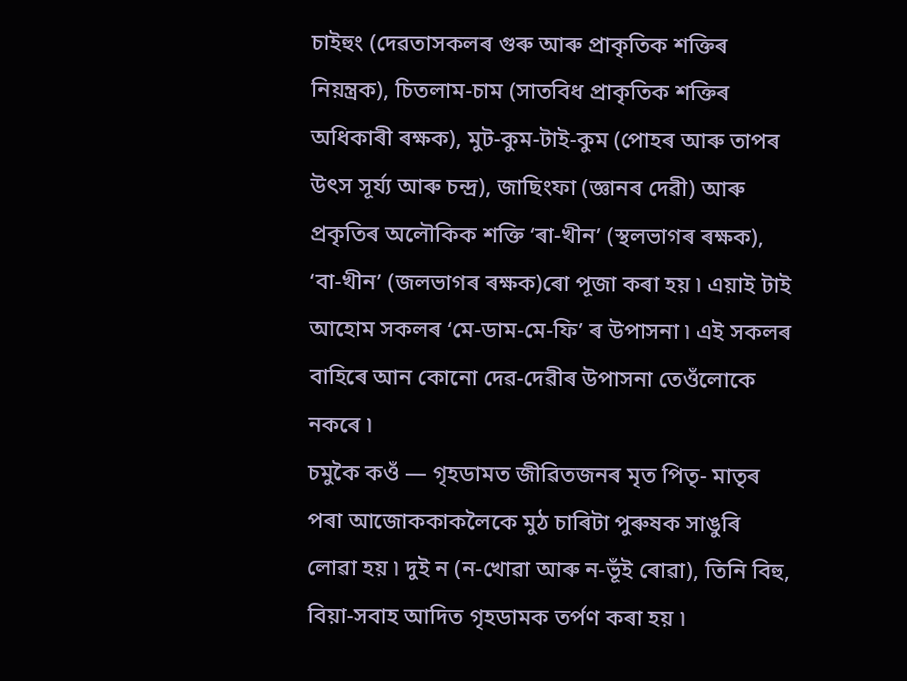চাইহুং (দেৱতাসকলৰ গুৰু আৰু প্ৰাকৃতিক শক্তিৰ নিয়ন্ত্ৰক), চিতলাম-চাম (সাতবিধ প্ৰাকৃতিক শক্তিৰ অধিকাৰী ৰক্ষক), মুট-কুম-টাই-কুম (পোহৰ আৰু তাপৰ উৎস সূৰ্য্য আৰু চন্দ্ৰ), জাছিংফা (জ্ঞানৰ দেৱী) আৰু প্ৰকৃতিৰ অলৌকিক শক্তি ‘ৰা-খীন’ (স্থলভাগৰ ৰক্ষক), ‘বা-খীন’ (জলভাগৰ ৰক্ষক)ৰো পূজা কৰা হয় ৷ এয়াই টাই আহোম সকলৰ ‘মে-ডাম-মে-ফি’ ৰ উপাসনা ৷ এই সকলৰ বাহিৰে আন কোনো দেৱ-দেৱীৰ উপাসনা তেওঁলোকে নকৰে ৷
চমুকৈ কওঁ — গৃহডামত জীৱিতজনৰ মৃত পিতৃ- মাতৃৰ পৰা আজোককাকলৈকে মুঠ চাৰিটা পুৰুষক সাঙুৰি লোৱা হয় ৷ দুই ন (ন-খোৱা আৰু ন-ভূঁই ৰোৱা), তিনি বিহু, বিয়া-সবাহ আদিত গৃহডামক তৰ্পণ কৰা হয় ৷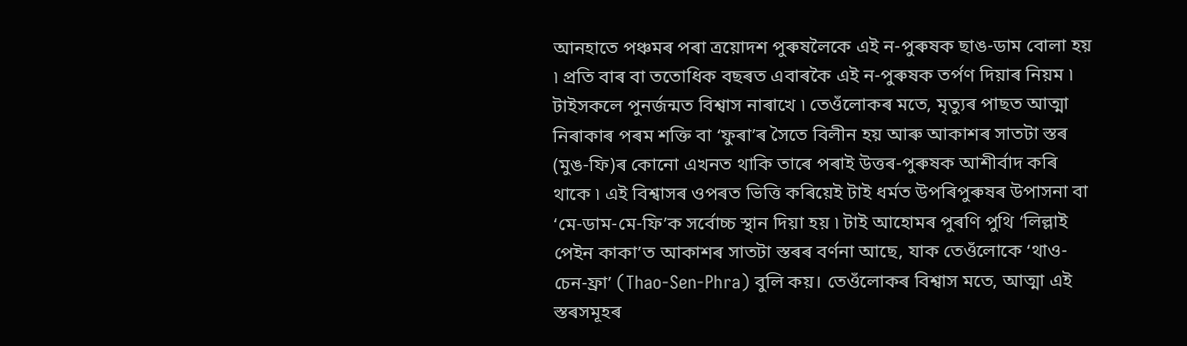আনহাতে পঞ্চমৰ পৰা ত্ৰয়োদশ পুৰুষলৈকে এই ন-পুৰুষক ছাঙ-ডাম বোলা হয় ৷ প্ৰতি বাৰ বা ততোধিক বছৰত এবাৰকৈ এই ন-পুৰুষক তৰ্পণ দিয়াৰ নিয়ম ৷
টাইসকলে পুনৰ্জন্মত বিশ্বাস নাৰাখে ৷ তেওঁলোকৰ মতে, মৃত্যুৰ পাছত আত্মা নিৰাকাৰ পৰম শক্তি বা ‘ফুৰা’ৰ সৈতে বিলীন হয় আৰু আকাশৰ সাতটা স্তৰ (মুঙ-ফি)ৰ কোনো এখনত থাকি তাৰে পৰাই উত্তৰ-পুৰুষক আশীৰ্বাদ কৰি থাকে ৷ এই বিশ্বাসৰ ওপৰত ভিত্তি কৰিয়েই টাই ধৰ্মত উপৰিপুৰুষৰ উপাসনা বা ‘মে-ডাম-মে-ফি’ক সৰ্বোচ্চ স্থান দিয়া হয় ৷ টাই আহোমৰ পুৰণি পুথি ‘লিল্লাই পেইন কাকা’ত আকাশৰ সাতটা স্তৰৰ বৰ্ণনা আছে, যাক তেওঁলোকে ‘থাও-চেন-ফ্ৰা’ (Thao-Sen-Phra) বুলি কয়। তেওঁলোকৰ বিশ্বাস মতে, আত্মা এই স্তৰসমূহৰ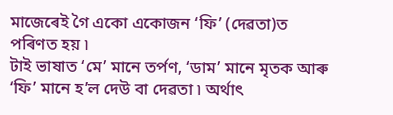মাজেৰেই গৈ একো একোজন ‘ফি’ (দেৱতা)ত পৰিণত হয় ৷
টাই ভাষাত ‘মে’ মানে তৰ্পণ, ‘ডাম’ মানে মৃতক আৰু ‘ফি’ মানে হ’ল দেউ বা দেৱতা ৷ অৰ্থাৎ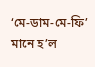‘মে-ডাম-মে-ফি’ মানে হ’ল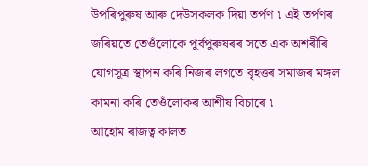উপৰিপুৰুষ আৰু দেউসকলক দিয়া তৰ্পণ ৷ এই তৰ্পণৰ জৰিয়তে তেওঁলোকে পূৰ্বপুৰুষৰৰ সতে এক অশৰীৰি যোগসূত্ৰ স্থাপন কৰি নিজৰ লগতে বৃহত্তৰ সমাজৰ মঙ্গল কামনা কৰি তেওঁলোকৰ আশীষ বিচাৰে ৷
আহোম ৰাজত্ব কালত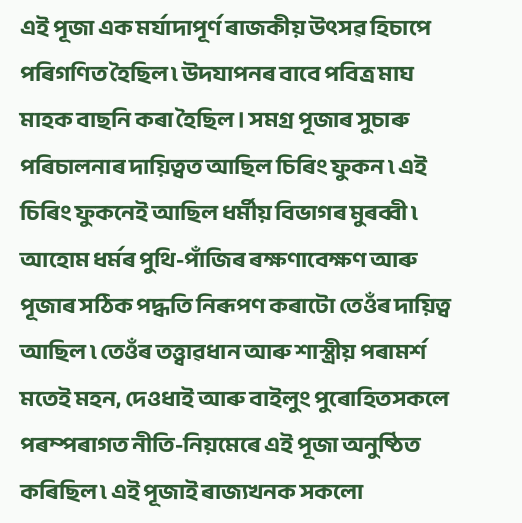এই পূজা এক মৰ্যাদাপূৰ্ণ ৰাজকীয় উৎসৱ হিচাপে পৰিগণিত হৈছিল ৷ উদযাপনৰ বাবে পবিত্ৰ মাঘ মাহক বাছনি কৰা হৈছিল। সমগ্ৰ পূজাৰ সুচাৰু পৰিচালনাৰ দায়িত্বত আছিল চিৰিং ফুকন ৷ এই চিৰিং ফুকনেই আছিল ধৰ্মীয় বিভাগৰ মুৰব্বী ৷ আহোম ধৰ্মৰ পুথি-পাঁজিৰ ৰক্ষণাবেক্ষণ আৰু পূজাৰ সঠিক পদ্ধতি নিৰূপণ কৰাটো তেওঁৰ দায়িত্ব আছিল ৷ তেওঁৰ তত্ত্বাৱধান আৰু শাস্ত্ৰীয় পৰামৰ্শ মতেই মহন, দেওধাই আৰু বাইলুং পুৰোহিতসকলে পৰম্পৰাগত নীতি-নিয়মেৰে এই পূজা অনুষ্ঠিত কৰিছিল ৷ এই পূজাই ৰাজ্যখনক সকলো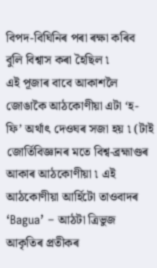বিপদ-বিঘিনিৰ পৰা ৰক্ষা কৰিব বুলি বিশ্বাস কৰা হৈছিল ৷
এই পূজাৰ বাবে আকাশলৈ জোঙাকৈ আঠকোণীয়া এটা ‘হ-ফি’ অৰ্থাৎ দেওঘৰ সজা হয় ৷ (টাই জোৰ্তিবিজ্ঞানৰ মতে বিশ্ব-ব্ৰহ্মাণ্ডৰ আকাৰ আঠকোণীয়া ৷ এই আঠকোণীয়া আৰ্হিটো তাওবাদৰ ‘Bagua’ – আঠটা ত্ৰিভুজ আকৃতিৰ প্ৰতীকৰ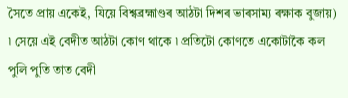সৈতে প্ৰায় একেই, যিয়ে বিশ্বব্ৰহ্মাণ্ডৰ আঠটা দিশৰ ভাৰসাম্য ৰক্ষাক বুজায়) ৷ সেয়ে এই বেদীত আঠটা কোণ থাকে ৷ প্ৰতিটো কোণতে একোটাকৈ কল পুলি পুতি তাত বেদী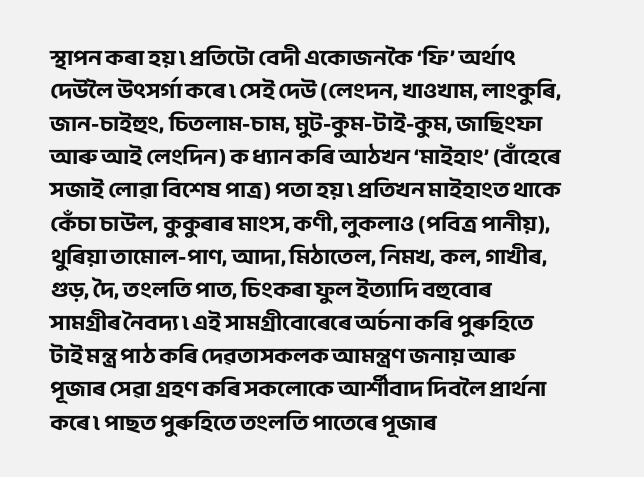স্থাপন কৰা হয় ৷ প্ৰতিটো বেদী একোজনকৈ ‘ফি’ অৰ্থাৎ দেউলৈ উৎসৰ্গা কৰে ৷ সেই দেউ (লেংদন, খাওখাম, লাংকুৰি, জান-চাইহুং, চিতলাম-চাম, মুট-কুম-টাই-কুম, জাছিংফা আৰু আই লেংদিন) ক ধ্যান কৰি আঠখন ‘মাইহাং’ (বাঁহেৰে সজাই লোৱা বিশেষ পাত্ৰ) পতা হয় ৷ প্ৰতিখন মাইহাংত থাকে কেঁচা চাউল, কুকুৰাৰ মাংস, কণী, লুকলাও (পবিত্ৰ পানীয়), থুৰিয়া তামোল-পাণ, আদা, মিঠাতেল, নিমখ, কল, গাখীৰ, গুড়, দৈ, তংলতি পাত, চিংকৰা ফুল ইত্যাদি বহুবোৰ সামগ্ৰীৰ নৈবদ্য ৷ এই সামগ্ৰীবোৰেৰে অৰ্চনা কৰি পুৰুহিতে টাই মন্ত্ৰ পাঠ কৰি দেৱতাসকলক আমন্ত্ৰণ জনায় আৰু পূজাৰ সেৱা গ্ৰহণ কৰি সকলোকে আৰ্শীবাদ দিবলৈ প্ৰাৰ্থনা কৰে ৷ পাছত পুৰুহিতে তংলতি পাতেৰে পূজাৰ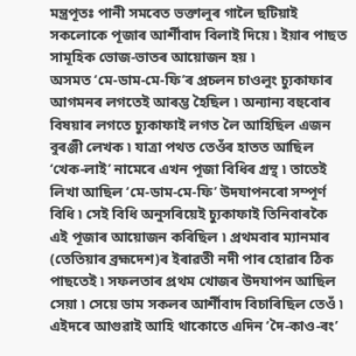মন্ত্ৰপূতঃ পানী সমবেত ভক্তালুৰ গালৈ ছটিয়াই সকলোকে পূজাৰ আৰ্শীবাদ বিলাই দিয়ে ৷ ইয়াৰ পাছত সামূহিক ভোজ-ভাতৰ আয়োজন হয় ৷
অসমত ‘মে-ডাম-মে-ফি’ৰ প্ৰচলন চাওলুং চ্যুকাফাৰ আগমনৰ লগতেই আৰম্ভ হৈছিল ৷ অন্যান্য বহুবোৰ বিষয়াৰ লগতে চ্যুকাফাই লগত লৈ আহিছিল এজন বুৰঞ্জী লেখক ৷ যাত্ৰা পথত তেওঁৰ হাতত আছিল ‘খেক-লাই’ নামেৰে এখন পূজা বিধিৰ গ্ৰন্থ ৷ তাতেই লিখা আছিল ‘মে-ডাম-মে-ফি’ উদযাপনৰো সম্পূৰ্ণ বিধি ৷ সেই বিধি অনুসৰিয়েই চ্যুকাফাই তিনিবাৰকৈ এই পূজাৰ আয়োজন কৰিছিল ৷ প্ৰথমবাৰ ম্যানমাৰ (তেতিয়াৰ ব্ৰহ্মদেশ)ৰ ইৰাৱতী নদী পাৰ হোৱাৰ ঠিক পাছতেই ৷ সফলতাৰ প্ৰথম খোজৰ উদযাপন আছিল সেয়া ৷ সেয়ে ডাম সকলৰ আৰ্শীবাদ বিচাৰিছিল তেওঁ ৷
এইদৰে আগুৱাই আহি থাকোতে এদিন ‘দৈ-কাও-ৰং’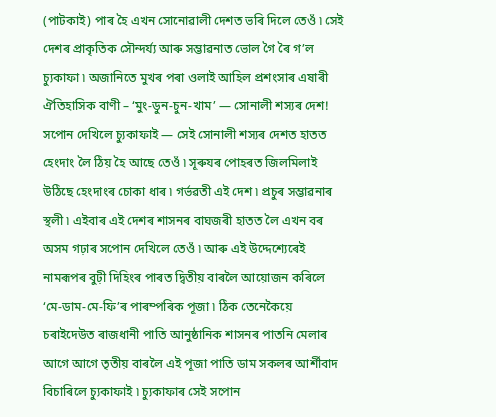(পাটকাই) পাৰ হৈ এখন সোনোৱালী দেশত ভৰি দিলে তেওঁ ৷ সেই দেশৰ প্ৰাকৃতিক সৌন্দৰ্য্য আৰু সম্ভাৱনাত ভোল গৈ ৰৈ গ’ল চ্যুকাফা ৷ অজানিতে মুখৰ পৰা ওলাই আহিল প্ৰশংসাৰ এষাৰী ঐতিহাসিক বাণী – ‘মুং-ডুন-চুন-খাম’ — সোনালী শস্যৰ দেশ! সপোন দেখিলে চ্যুকাফাই — সেই সোনালী শস্যৰ দেশত হাতত হেংদাং লৈ ঠিয় হৈ আছে তেওঁ ৷ সূৰুযৰ পোহৰত জিলমিলাই উঠিছে হেংদাংৰ চোকা ধাৰ ৷ গৰ্ভৱতী এই দেশ ৷ প্ৰচুৰ সম্ভাৱনাৰ স্থলী ৷ এইবাৰ এই দেশৰ শাসনৰ বাঘজৰী হাতত লৈ এখন বৰ অসম গঢ়াৰ সপোন দেখিলে তেওঁ ৷ আৰু এই উদ্দেশ্যেৰেই নামৰূপৰ বুঢ়ী দিহিংৰ পাৰত দ্বিতীয় বাৰলৈ আয়োজন কৰিলে ‘মে-ডাম-মে-ফি’ৰ পাৰম্পৰিক পূজা ৷ ঠিক তেনেকৈয়ে চৰাইদেউত ৰাজধানী পাতি আনুষ্ঠানিক শাসনৰ পাতনি মেলাৰ আগে আগে তৃতীয় বাৰলৈ এই পূজা পাতি ডাম সকলৰ আৰ্শীবাদ বিচাৰিলে চ্যুকাফাই ৷ চ্যুকাফাৰ সেই সপোন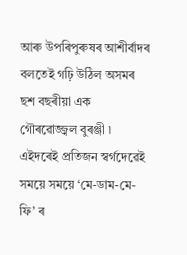আৰু উপৰিপুৰুষৰ আশীৰ্বাদৰ বলতেই গঢ়ি উঠিল অসমৰ ছশ বছৰীয়া এক গৌৰৱোজ্জ্বল বুৰঞ্জী ৷
এইদৰেই প্ৰতিজন স্বৰ্গদেৱেই সময়ে সময়ে ‘মে-ডাম-মে-ফি’ ৰ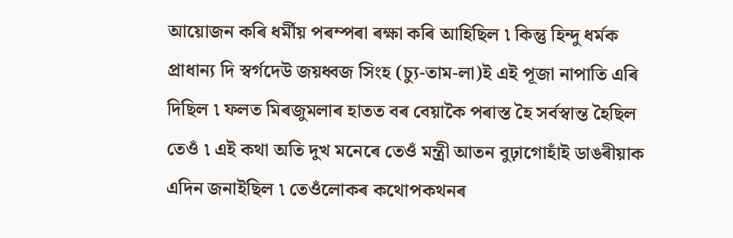আয়োজন কৰি ধৰ্মীয় পৰম্পৰা ৰক্ষা কৰি আহিছিল ৷ কিন্তু হিন্দু ধৰ্মক প্ৰাধান্য দি স্বৰ্গদেউ জয়ধ্বজ সিংহ (চ্যু-তাম-লা)ই এই পূজা নাপাতি এৰি দিছিল ৷ ফলত মিৰজুমলাৰ হাতত বৰ বেয়াকৈ পৰাস্ত হৈ সৰ্বস্বান্ত হৈছিল তেওঁ ৷ এই কথা অতি দুখ মনেৰে তেওঁ মন্ত্ৰী আতন বুঢ়াগোহাঁই ডাঙৰীয়াক এদিন জনাইছিল ৷ তেওঁলোকৰ কথোপকথনৰ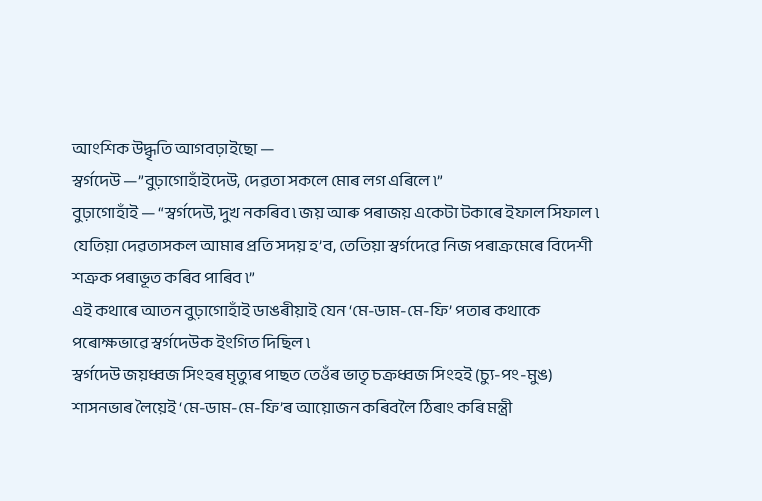আংশিক উদ্ধৃতি আগবঢ়াইছো —
স্বৰ্গদেউ —”বুঢ়াগোহাঁইদেউ, দেৱতা সকলে মোৰ লগ এৰিলে ৷”
বুঢ়াগোহাঁই — “স্বৰ্গদেউ, দুখ নকৰিব ৷ জয় আৰু পৰাজয় একেটা টকাৰে ইফাল সিফাল ৷ যেতিয়া দেৱতাসকল আমাৰ প্ৰতি সদয় হ’ব, তেতিয়া স্বৰ্গদেৱে নিজ পৰাক্ৰমেৰে বিদেশী শত্ৰুক পৰাভূত কৰিব পাৰিব ৷”
এই কথাৰে আতন বুঢ়াগোহাঁই ডাঙৰীয়াই যেন ‘মে-ডাম-মে-ফি’ পতাৰ কথাকে পৰোক্ষভাৱে স্বৰ্গদেউক ইংগিত দিছিল ৷
স্বৰ্গদেউ জয়ধ্বজ সিংহৰ মৃত্যুৰ পাছত তেওঁৰ ভাতৃ চক্ৰধ্বজ সিংহই (চ্যু-পং-মুঙ) শাসনভাৰ লৈয়েই ‘মে-ডাম-মে-ফি’ৰ আয়োজন কৰিবলৈ ঠিৰাং কৰি মন্ত্ৰী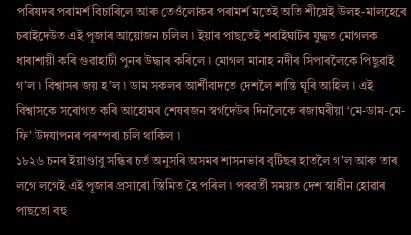পৰিষদৰ পৰামৰ্শ বিচাৰিলে আৰু তেওঁলোকৰ পৰামৰ্শ মতেই অতি শীঘ্ৰেই উলহ-মালহেৰে চৰাইদেউত এই পূজাৰ আয়োজন চলিল ৷ ইয়াৰ পাছতেই শৰাইঘাটৰ যুদ্ধত মোগলক ধাৰাশায়ী কৰি গুৱাহাটী পুনৰ উদ্ধাৰ কৰিলে ৷ মোগল মানাহ নদীৰ সিপাৰলৈকে পিছুৱাই গ’ল ৷ বিশ্বাসৰ জয় হ’ল ৷ ডাম সকলৰ আৰ্শীবাদতে দেশলৈ শান্তি ঘূৰি আহিল ৷ এই বিশ্বাসকে সৰোগত কৰি আহোমৰ শেষৰজন স্বৰ্গদেউৰ দিনলৈকে ৰজাঘৰীয়া ‘মে-ডাম-মে-ফি’ উদযাপনৰ পৰম্পৰা চলি থাকিল ৷
১৮২৬ চনৰ ইয়াণ্ডাবু সন্ধিৰ চৰ্ত অনুসৰি অসমৰ শাসনভাৰ বৃটিছৰ হাতলৈ গ’ল আৰু তাৰ লগে লগেই এই পূজাৰ প্ৰসাৰো স্তিমিত হৈ পৰিল ৷ পৰৱৰ্তী সময়ত দেশ স্বাধীন হোৱাৰ পাছতো বহু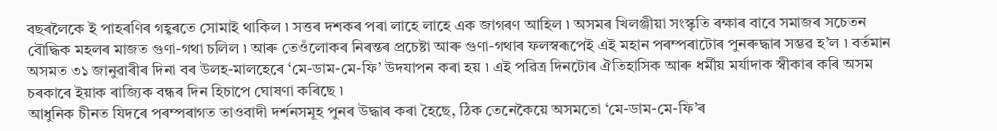বছৰলৈকে ই পাহৰণিৰ গহ্বৰতে সোমাই থাকিল ৷ সত্তৰ দশকৰ পৰা লাহে লাহে এক জাগৰণ আহিল ৷ অসমৰ খিলঞ্জীয়া সংস্কৃতি ৰক্ষাৰ বাবে সমাজৰ সচেতন বৌদ্ধিক মহলৰ মাজত গুণা-গথা চলিল ৷ আৰু তেওঁলোকৰ নিৰন্তৰ প্ৰচেষ্টা আৰু গুণা-গথাৰ ফলস্বৰূপেই এই মহান পৰম্পৰাটোৰ পুনৰুদ্ধাৰ সম্ভৱ হ’ল ৷ বৰ্তমান অসমত ৩১ জানুৱাৰীৰ দিনা বৰ উলহ-মালহেৰে ‘মে-ডাম-মে-ফি’ উদযাপন কৰা হয় ৷ এই পৱিত্ৰ দিনটোৰ ঐতিহাসিক আৰু ধৰ্মীয় মৰ্যাদাক স্বীকাৰ কৰি অসম চৰকাৰে ইয়াক ৰাজ্যিক বন্ধৰ দিন হিচাপে ঘোষণা কৰিছে ৷
আধুনিক চীনত যিদৰে পৰম্পৰাগত তাওবাদী দৰ্শনসমূহ পুনৰ উদ্ধাৰ কৰা হৈছে, ঠিক তেনেকৈয়ে অসমতো ‘মে-ডাম-মে-ফি’ৰ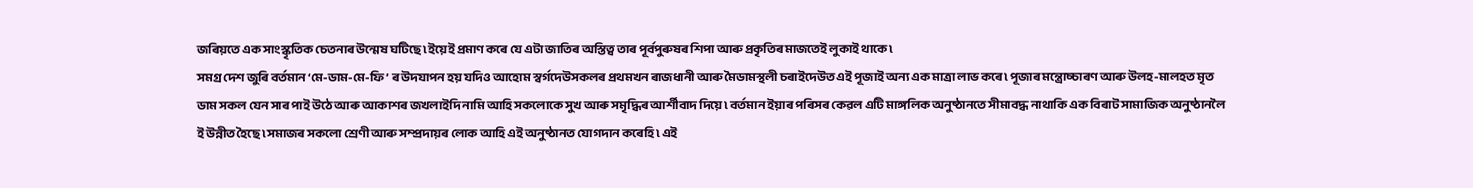জৰিয়তে এক সাংস্কৃতিক চেতনাৰ উন্মেষ ঘটিছে ৷ ইয়েই প্ৰমাণ কৰে যে এটা জাতিৰ অস্তিত্ব তাৰ পূৰ্বপুৰুষৰ শিপা আৰু প্ৰকৃতিৰ মাজতেই লুকাই থাকে ৷
সমগ্ৰ দেশ জুৰি বৰ্তমান ‘মে-ডাম-মে-ফি’ ৰ উদযাপন হয় যদিও আহোম স্বৰ্গদেউসকলৰ প্ৰথমখন ৰাজধানী আৰু মৈডামস্থলী চৰাইদেউত এই পূজাই অন্য এক মাত্ৰা লাভ কৰে ৷ পূজাৰ মন্ত্ৰোচ্চাৰণ আৰু উলহ-মালহত মৃত ডাম সকল যেন সাৰ পাই উঠে আৰু আকাশৰ জখলাইদি নামি আহি সকলোকে সুখ আৰু সমৃদ্ধিৰ আৰ্শীবাদ দিয়ে ৷ বৰ্তমান ইয়াৰ পৰিসৰ কেৱল এটি মাঙ্গলিক অনুষ্ঠানতে সীমাবদ্ধ নাথাকি এক বিৰাট সামাজিক অনুষ্ঠানলৈ ই উন্নীত হৈছে ৷ সমাজৰ সকলো শ্ৰেণী আৰু সম্প্ৰদায়ৰ লোক আহি এই অনুষ্ঠানত যোগদান কৰেহি ৷ এই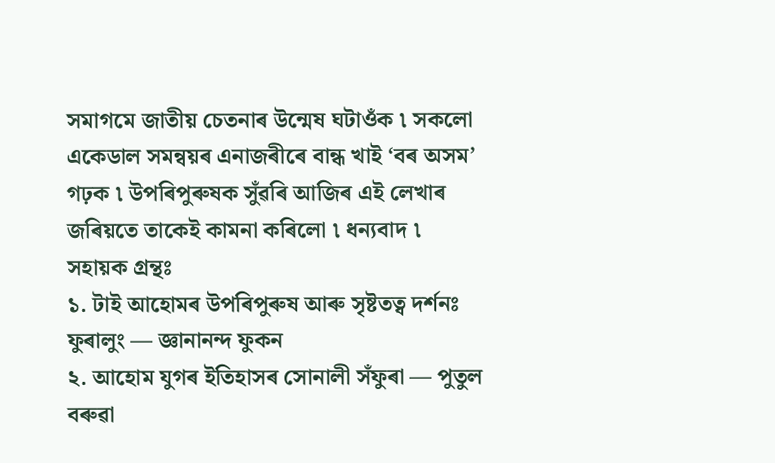সমাগমে জাতীয় চেতনাৰ উন্মেষ ঘটাওঁক ৷ সকলো একেডাল সমন্বয়ৰ এনাজৰীৰে বান্ধ খাই ‘বৰ অসম’ গঢ়ক ৷ উপৰিপুৰুষক সুঁৱৰি আজিৰ এই লেখাৰ জৰিয়তে তাকেই কামনা কৰিলো ৷ ধন্যবাদ ৷
সহায়ক গ্ৰন্থঃ
১. টাই আহোমৰ উপৰিপুৰুষ আৰু সৃষ্টতত্ব দৰ্শনঃ ফুৰালুং — জ্ঞানানন্দ ফুকন
২. আহোম যুগৰ ইতিহাসৰ সোনালী সঁফুৰা — পুতুল বৰুৱা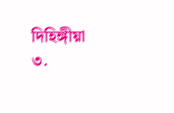দিহিঙ্গীয়া
৩.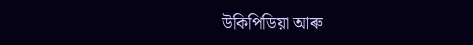উকিপিডিয়া আৰু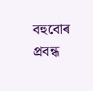বহুবোৰ প্ৰবন্ধ